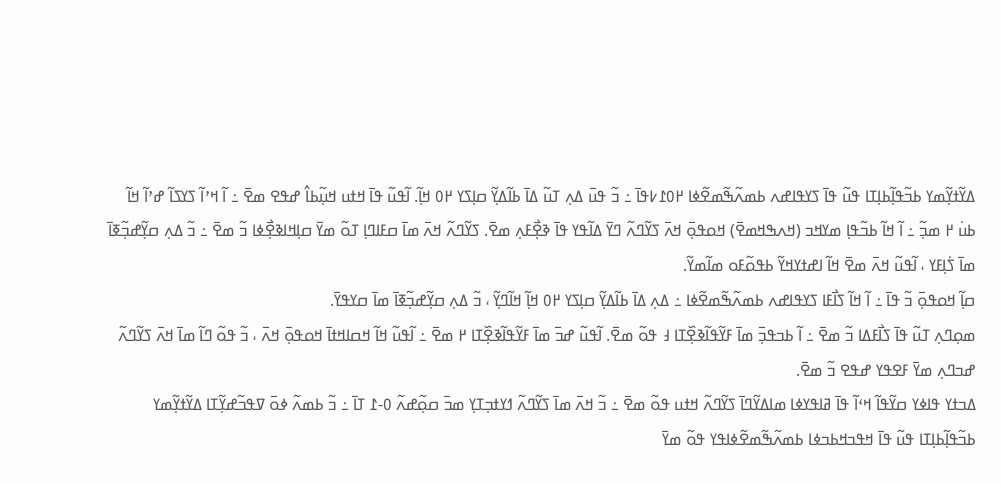ߡߌ߬ߙߌ߲߬ߘߌ ߕߏ߬ߟߊ߲߬ߕߊ߲ߠߊ ߟߎ߬ ߟߊ߫ ߖߌߟߊߝߍ ߕߘߍ߬ߒ߬ߘߐ߬ߦߊ ߂߀߁߇ߟߊ߫ ߸ ߏ߬ ߟߎ߫ ߡߍ߲ ߠߎ߬ ߡߊ߫ ߕߊ߬ߡߌ߲߬ ߛߊ߲ߖߌ ߂߀ ߞߊ߲߬. ߊ߬ߟߎ߬ ߟߊ߫ ߞߙߎ ߞߎ߲߬ߕߊ߮ ߝߟߐ ߘߐ߫ ߸ ߊ߬ ߞߴߊ߬ ߖߌߖߊ߬ ߝߴߊ߬ ߞߊ߬ ߕߎ߭ ߂ ߘߏ߲߬ ߸ ߊ߬ ߞߊ߬ ߕߏ߬ߟߊ߲ ߘߌߞߏ (ߞߍߒߞߘߐ߫) ߞߋߟߋ߲߫ ߞߍ߫ ߖߌ߬ߣߍ߬ ߣߌ߫ ߡߊ߬ߟߌ ߟߊ߫ ߢߐ߲߯ߓߍ߲ ߘߐ߫. ߖߌ߬ߣߍ߬ ߞߍ߫ ߘߊ߫ ߛߓߊߣߊ߲ ߠߋ߬ ߘߌ߫ ߛߊ߲ߞߊߢߐ߲߯ߦߊ ߏ߬ ߘߐ߫ ߸ ߏ߬ ߡߍ߲ ߛߌ߲߬ߝߏ߲߬ߧߊ߫ ߘߊ߫ ߖ߭ߊ߲ߓߌ ، ߊ߬ߟߎ߬ ߞߍ߫ ߘߐ߫ ߞߊ߬ ߊߝߙߌߞߌ߬ ߕߟߋ߬ߓߋ ߘߊ߬ߘߌ߬.
ߛߊ߲߬ ߞߋߟߋ߲߫ ߏ߬ ߟߊ߫ ߸ ߊ߬ ߞߊ߬ ߖߊ߯ߓߊ ߖߌߟߊߝߍ ߕߘߍ߬ߒ߬ߘߐ߬ߦߊ ߸ ߡߍ߲ ߡߊ߫ ߕߊ߬ߡߌ߲߬ ߛߊ߲ߖߌ ߂߀ ߞߊ߲߬ ߞߊ߬ߣߌ߲߬ ، ߏ߬ ߡߍ߲ ߛߌ߲߬ߝߏ߲߬ߧߊ߫ ߘߊ߫ ߛߌߟߌ߫.
ߘߋ߲ߣߍ߲ ߠߎ߬ ߟߊ߫ ߖߊ߯ߓߡߊ ߏ߬ ߘߐ߫ ߸ ߊ߬ ߕߏߟߏ߲߫ ߘߊ߫ ߓߌ߬ߟߊ߬ߢߐ߲߰ߠߊ ߃ ߟߋ߬ ߘߐ߫. ߊ߬ߟߎ߬ ߝߏ߫ ߘߊ߫ ߓߌ߬ߟߊ߬ߢߐ߲߰ߠߊ ߂ ߘߐ߫ ߸ ߊ߬ߟߎ߬ ߞߊ߬ ߞߛߊߞߙߊ߫ ߞߋߟߋ߲߫ ߞߍ߫ ، ߏ߬ ߟߋ߬ ߣߊ߬ ߘߊ߫ ߞߍ߫ ߖߌ߬ߣߍ߬ ߝߏߣߍ߲ ߘߌ߫ ߓߐߟߌ ߝߟߐ ߏ߬ ߘߐ߫.
ߡߏߙߌ ߟߊߦߌ ߛߌ߬ߟߊ߬ ߞߵߊ߬ ߟߊ߫ ߥߊߟߌߦߊ ߘߊߡߌ߬ߣߊ߫ ߖߌ߬ߣߍ߬ ߞߙߎ ߟߋ߬ ߘߐ߫ ߸ ߏ߬ ߞߍ߫ ߘߊ߫ ߖߌ߬ߣߍ߬ ߗߌߙߏ߲ߠߌ߲ ߘߏ߫ ߛߋ߲߬ߝߍ߬ ߀-߁ ߠߊ߫ ߸ ߏ߬ ߕߘߍ߬ ߦߋ߫ ߜߟߏ߬ߝߌ߲߬ߠߊ ߡߌ߬ߙߌ߲߬ߘߌ ߕߏ߬ߟߊ߲߬ߕߊ߲ߠߊ ߟߎ߬ ߟߊ߫ ߞߟߏߞߕߏߦߊ ߕߘߍ߬ߒ߬ߘߐ߬ߦߊߟߌ ߟߋ߬ ߘߌ߫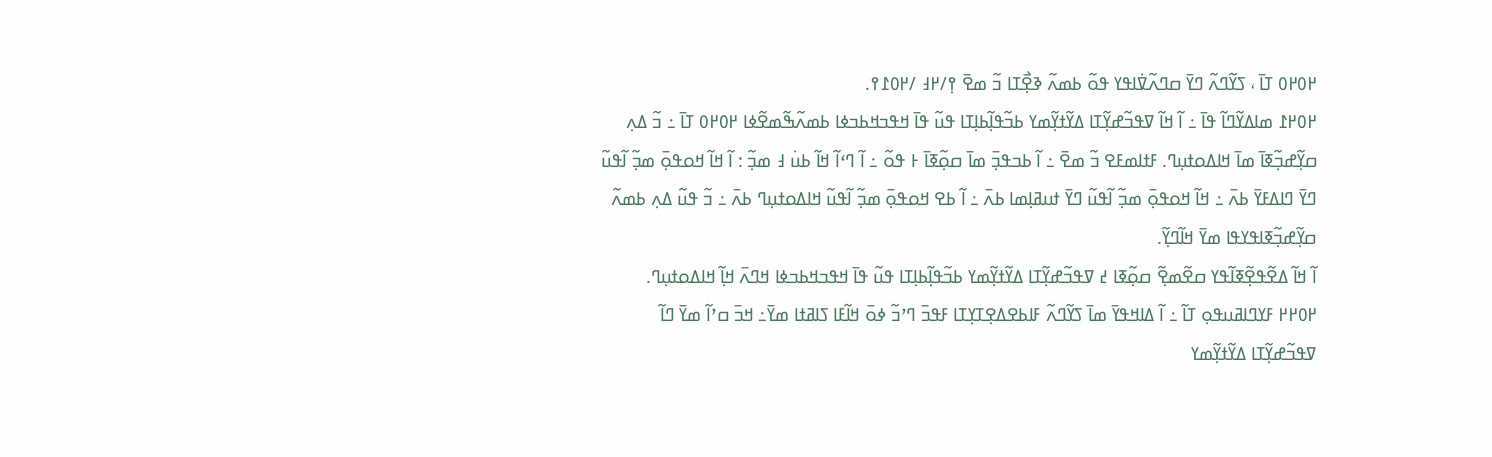߂߀߂߀ ߠߊ߫ ، ߖߌ߬ߣߍ߬ ߣߌ߫ ߛߣߍ߬ߜ߭ߊߟߌ ߟߋ߬ ߕߘߍ߬ ߢߐ߲߯ߠߊ ߏ߬ ߘߐ߫ ߉߲/߂߃ /߂߀߁߉.
߂߀߂߁ ߘߊߡߌ߬ߣߊ߬ ߟߊ߫ ߸ ߊ߬ ߞߊ߬ ߜߟߏ߬ߝߌ߲߬ߠߊ ߡߌ߬ߙߌ߲߬ߘߌ ߕߏ߬ߟߊ߲߬ߕߊ߲ߠߊ ߟߎ߬ ߟߊ߫ ߞߟߏߞߕߏߦߊ ߕߘߍ߬ߒ߬ߘߐ߬ߦߊ ߂߀߂߀ ߠߊ߫ ߸ ߏ߬ ߡߍ߲ ߛߌ߲߬ߝߏ߲߬ߧߊ߫ ߘߊ߫ ߞߊߡߋߙߎ߲ߣ. ߓߙߊߘߓߐ ߏ߬ ߘߐ߫ ߸ ߊ߬ ߕߏߟߏ߲߫ ߘߊ߫ ߛߋ߲߬ߧߊ߫ ߅ ߟߋ߬ ߸ ߊ߬ ߣߵߊ߬ ߞߊ߬ ߕߎ߭ ߃ ߘߏ߲߬ : ߊ߬ ߞߊ߬ ߞߋߟߋ߲߫ ߘߏ߲߬ ߊ߬ߟߎ߬ ߣߌ߫ ߣߊߡߓߌ߫ ߕߍ߫ ߸ ߞߊ߬ ߞߋߟߋ߲߫ ߘߏ߲߬ ߊ߬ߟߎ߬ ߣߌ߫ ߙߎߥߊ߲ߘߊ ߕߍ߫ ߸ ߊ߬ ߕߐ ߞߋߟߋ߲߫ ߘߏ߲߬ ߊ߬ߟߎ߬ ߞߊߡߋߙߎ߲ߣ ߕߍ߫ ߸ ߏ߬ ߟߎ߬ ߡߍ߲ ߕߘߍ߬ ߛߌ߲߬ߝߏ߲߬ߧߊߟߌߟߊ ߘߌ߫ ߞߊ߬ߣߌ߲߬.
ߊ߬ ߞߊ߬ ߡߐ߬ߟߐ߲߬ߧߊ߬ߟߌ ߛߐ߬ߘߐ߲߬ ߛߋ߲߬ߧߊ ߄ ߜߟߏ߬ߝߌ߲߬ߠߊ ߡߌ߬ߙߌ߲߬ߘߌ ߕߏ߬ߟߊ߲߬ߕߊ߲ߠߊ ߟߎ߬ ߟߊ߫ ߞߟߏߞߕߏߦߊ ߞߣߍ߫ ߞߊ߲߬ ߞߊߡߋߙߎ߲ߣ.
߂߀߂߂ ߓߌߣߊߥߎߟߋ߲ ߠߊ߬ ߸ ߊ߬ ߡߊߞߟߌ߫ ߘߊ߫ ߖߌ߬ߣߍ߬ ߓߊߕߐߡߐ߲ߠߌ߲ߠߊ ߓߟߏ߫ ߣߴߏ߬ ߦߋ߫ ߞߊ߬ߓߊ ߖߊߥߙߊ ߘߌ߫߸ ߞߏ߫ ߛߴߊ߬ ߘߌ߫ ߣߊ߬ ߜߟߏ߬ߝߌ߲߬ߠߊ ߡߌ߬ߙߌ߲߬ߘߌ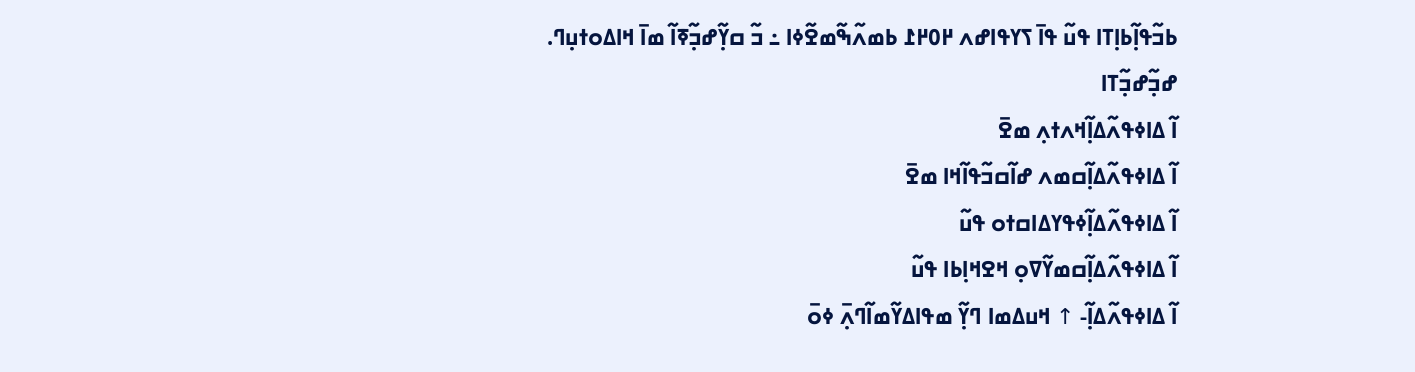ߕߏ߬ߟߊ߲߬ߕߊ߲ߠߊ ߟߎ߬ ߟߊ߫ ߖߌߟߊߝߍ ߂߀߂߁ ߕߘߍ߬ߒ߬ߘߐ߬ߦߊ ߸ ߏ߬ ߛߌ߲߬ߝߏ߲߬ߧߊ߬ ߘߊ߫ ߞߊߡߋߙߎ߲ߣ.
ߝߏ߲߬ߝߏ߲߬ߠߊ
ߊ߬ ߡߊߦߟߍ߬ߡߊ߲߬ߞߍߙߍ߲ ߘߐ߫
ߊ߬ ߡߊߦߟߍ߬ߡߊ߲߬ߛߘߍ ߝߊ߬ߛߏ߬ߟߊ߬ߞߊ ߘߐ߫
ߊ߬ ߡߊߦߟߍ߬ߡߊ߲߬ߦߟߌߡߊߛߙߋ ߟߎ߬
ߊ߬ ߡߊߦߟߍ߬ߡߊ߲߬ߛߘߌ߬ߜߋ߲ ߞߐߞߊ߲ߕߊ ߟߎ߬
ߊ߬ ߡߊߦߟߍ߬ߡߊ߲߬- ↑ ߞߎߡߘߊ ߣߌ߲߬ ߘߟߊߡߌ߬ߘߊ߬ߣߍ߲߫ ߦߋ߫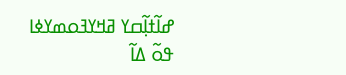ߝߊ߬ߙߊ߲߬ߛߌ ߥߞߌߔߋߘߌߦߊ ߟߋ߬ ߡߊ߬